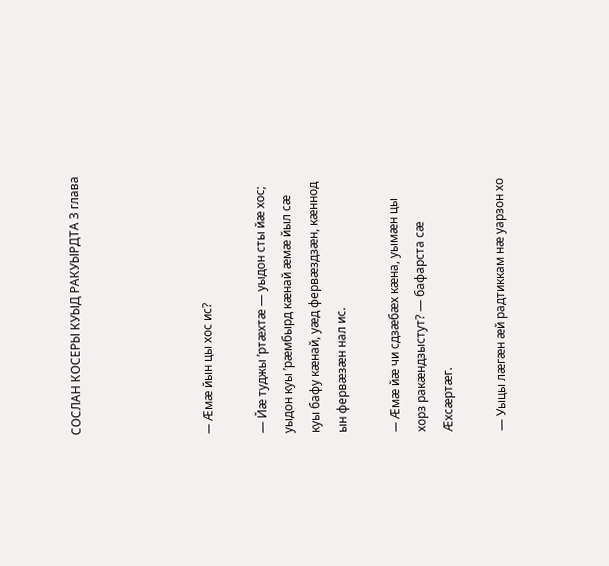СОСЛАН КОСЕРЫ КУЫД РАКУЫРДТА 3 глава




— Æмæ йын цы хос ис?

— Йæ туджы ’ртæхтæ — уыдон сты йæ хос; уыдон куы ’рæмбырд кæнай æмæ йыл сæ куы бафу кæнай, уæд фервæздзæн, кæннод ын фервæзæн нал ис.

— Æмæ йæ чи сдзæбæх кæна, уымæн цы хорз ракæндзыстут? — бафарста сæ Æхсæртæг.

— Уыцы лæгæн æй радтиккам нæ уарзон хо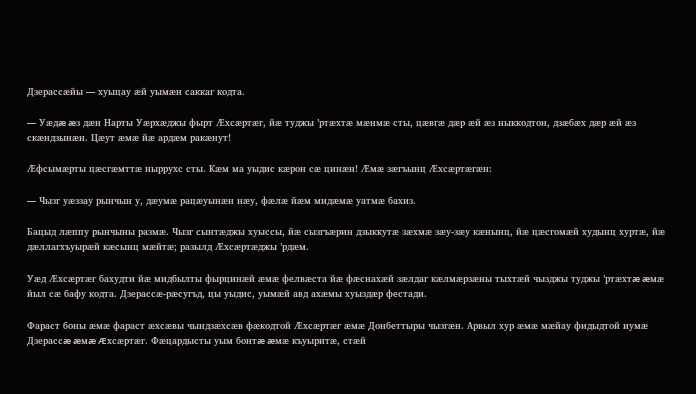Дзерассæйы — хуыцау æй уымæн саккаг кодта.

— Уæдæ æз дæн Нарты Уæрхæджы фырт Æхсæртæг, йæ туджы ’ртæхтæ мæнмæ сты, цæвгæ дæр æй æз ныккодтон, дзæбæх дæр æй æз скæндзынæн. Цæут æмæ йæ ардæм ракæнут!

Æфсымæрты цæсгæмттæ ныррухс сты. Кæм ма уыдис кæрон сæ цинæн! Æмæ зæгъынц Æхсæртæгæн:

— Чызг уæззау рынчын у, дæумæ рацæуынæн нæу, фæлæ йæм мидæмæ уатмæ бахиз.

Бацыд лæппу рынчыны размæ. Чызг сынтæджы хуыссы, йæ сызгъæрин дзыккутæ зæхмæ зæу-зæу кæнынц, йæ цæсгомæй худынц хуртæ, йæ дæллагхъуырæй кæсынц мæйтæ; разылд Æхсæртæджы ’рдæм.

Уæд Æхсæртæг бахудти йæ мидбылты фырцинæй æмæ фелвæста йæ фæснахæй зæлдаг кæлмæрзæны тыхтæй чызджы туджы ’ртæхтæ æмæ йыл сæ бафу кодта. Дзерассæ-рæсугъд, цы уыдис, уымæй авд ахæмы хуыздæр фестади.

Фараст боны æмæ фараст æхсæвы чындзæхсæв фæкодтой Æхсæртæг æмæ Донбеттыры чызгæн. Арвыл хур æмæ мæйау фидыдтой иумæ Дзерассæ æмæ Æхсæртæг. Фæцардысты уым бонтæ æмæ къуыритæ, стæй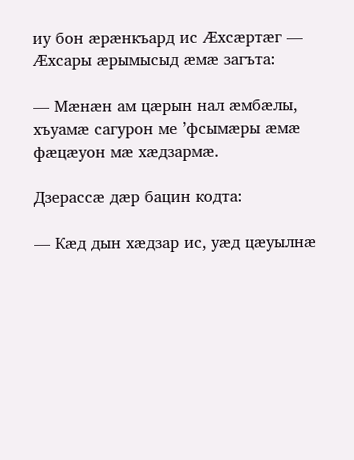иу бон æрæнкъард ис Æхсæртæг — Æхсары æрымысыд æмæ загъта:

— Мæнæн ам цæрын нал æмбæлы, хъуамæ сагурон ме ’фсымæры æмæ фæцæуон мæ хæдзармæ.

Дзерассæ дæр бацин кодта:

— Кæд дын хæдзар ис, уæд цæуылнæ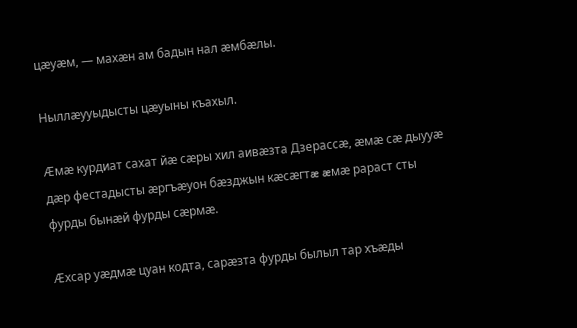цæуæм, — махæн ам бадын нал æмбæлы.

Ныллæууыдысты цæуыны къахыл.

Æмæ курдиат сахат йæ сæры хил аивæзта Дзерассæ, æмæ сæ дыууæ дæр фестадысты æргъæуон бæзджын кæсæгтæ æмæ рараст сты фурды бынæй фурды сæрмæ.

Æхсар уæдмæ цуан кодта, сарæзта фурды былыл тар хъæды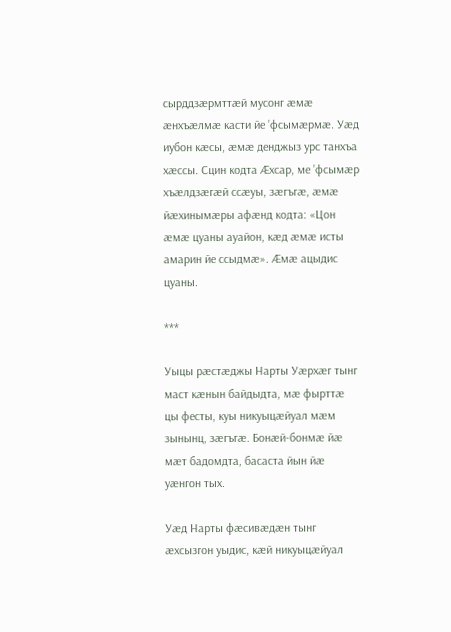сырддзæрмттæй мусонг æмæ æнхъæлмæ касти йе ’фсымæрмæ. Уæд иубон кæсы, æмæ денджыз урс танхъа хæссы. Сцин кодта Æхсар, ме ’фсымæр хъæлдзæгæй ссæуы, зæгъгæ, æмæ йæхинымæры афæнд кодта: «Цон æмæ цуаны ауайон, кæд æмæ исты амарин йе ссыдмæ». Æмæ ацыдис цуаны.

***

Уыцы рæстæджы Нарты Уæрхæг тынг маст кæнын байдыдта, мæ фырттæ цы фесты, куы никуыцæйуал мæм зынынц, зæгъгæ. Бонæй-бонмæ йæ мæт бадомдта, басаста йын йæ уæнгон тых.

Уæд Нарты фæсивæдæн тынг æхсызгон уыдис, кæй никуыцæйуал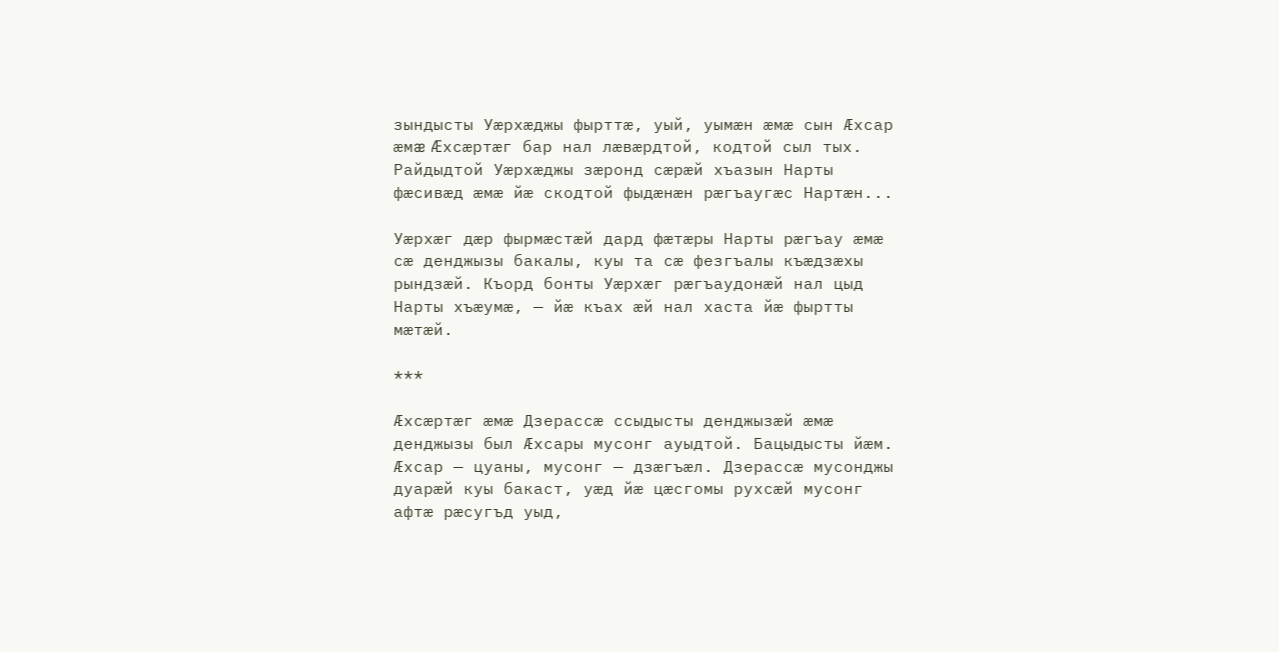зындысты Уæрхæджы фырттæ, уый, уымæн æмæ сын Æхсар æмæ Æхсæртæг бар нал лæвæрдтой, кодтой сыл тых. Райдыдтой Уæрхæджы зæронд сæрæй хъазын Нарты фæсивæд æмæ йæ скодтой фыдæнæн рæгъаугæс Нартæн...

Уæрхæг дæр фырмæстæй дард фæтæры Нарты рæгъау æмæ сæ денджызы бакалы, куы та сæ фезгъалы къæдзæхы рындзæй. Къорд бонты Уæрхæг рæгъаудонæй нал цыд Нарты хъæумæ, — йæ къах æй нал хаста йæ фыртты мæтæй.

***

Æхсæртæг æмæ Дзерассæ ссыдысты денджызæй æмæ денджызы был Æхсары мусонг ауыдтой. Бацыдысты йæм. Æхсар — цуаны, мусонг — дзæгъæл. Дзерассæ мусонджы дуарæй куы бакаст, уæд йæ цæсгомы рухсæй мусонг афтæ рæсугъд уыд,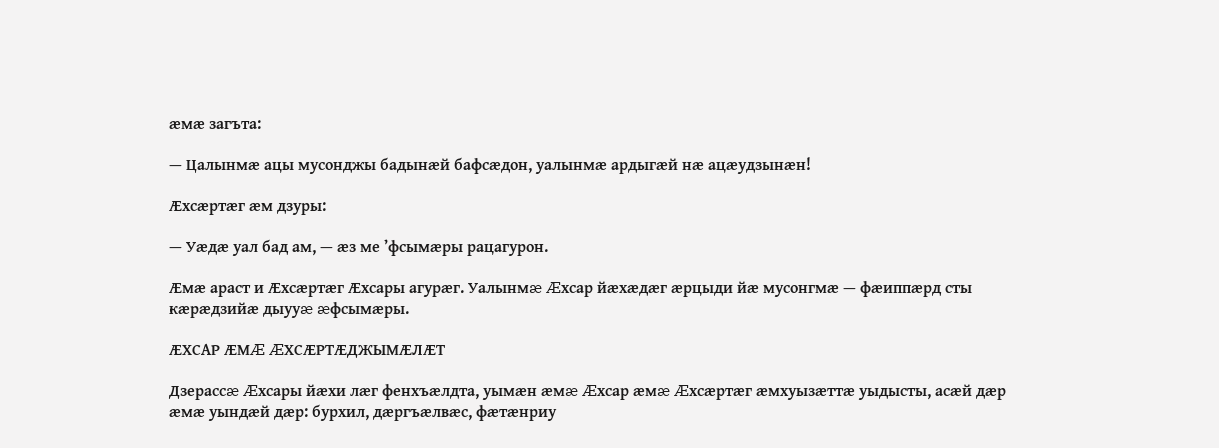æмæ загъта:

— Цалынмæ ацы мусонджы бадынæй бафсæдон, уалынмæ ардыгæй нæ ацæудзынæн!

Æхсæртæг æм дзуры:

— Уæдæ уал бад ам, — æз ме ’фсымæры рацагурон.

Æмæ араст и Æхсæртæг Æхсары агурæг. Уалынмæ Æхсар йæхæдæг æрцыди йæ мусонгмæ — фæиппæрд сты кæрæдзийæ дыууæ æфсымæры.

ÆХСАР ÆМÆ ÆХСÆРТÆДЖЫМÆЛÆТ

Дзерассæ Æхсары йæхи лæг фенхъæлдта, уымæн æмæ Æхсар æмæ Æхсæртæг æмхуызæттæ уыдысты, асæй дæр æмæ уындæй дæр: бурхил, дæргъæлвæс, фæтæнриу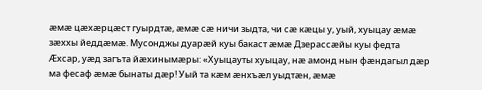æмæ цæхæрцæст гуырдтæ, æмæ сæ ничи зыдта, чи сæ кæцы у, уый, хуыцау æмæ зæххы йеддæмæ. Мусонджы дуарæй куы бакаст æмæ Дзерассæйы куы федта Æхсар, уæд загъта йæхинымæры: «Хуыцауты хуыцау, нæ амонд нын фæндагыл дæр ма фесаф æмæ бынаты дæр! Уый та кæм æнхъæл уыдтæн, æмæ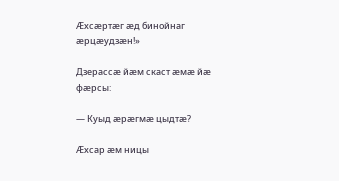Æхсæртæг æд бинойнаг æрцæудзæн!»

Дзерассæ йæм скаст æмæ йæ фæрсы:

— Куыд æрæгмæ цыдтæ?

Æхсар æм ницы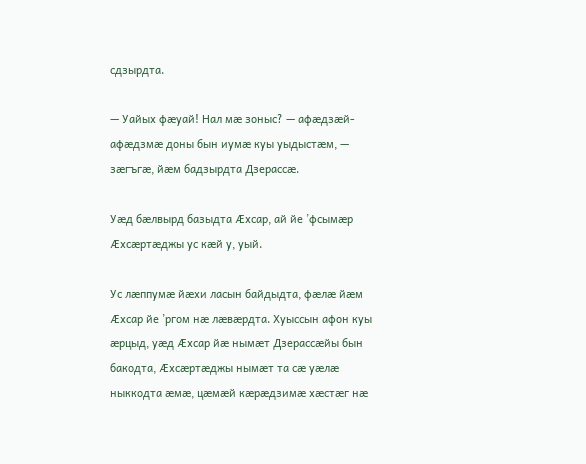сдзырдта.

— Уайых фæуай! Нал мæ зоныс? — афæдзæй-афæдзмæ доны бын иумæ куы уыдыстæм, — зæгъгæ, йæм бадзырдта Дзерассæ.

Уæд бæлвырд базыдта Æхсар, ай йе ’фсымæр Æхсæртæджы ус кæй у, уый.

Ус лæппумæ йæхи ласын байдыдта, фæлæ йæм Æхсар йе ’ргом нæ лæвæрдта. Хуыссын афон куы æрцыд, уæд Æхсар йæ нымæт Дзерассæйы бын бакодта, Æхсæртæджы нымæт та сæ уæлæ ныккодта æмæ, цæмæй кæрæдзимæ хæстæг нæ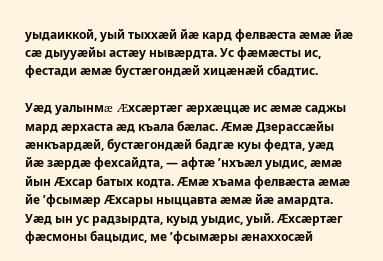уыдаиккой, уый тыххæй йæ кард фелвæста æмæ йæ сæ дыууæйы астæу нывæрдта. Ус фæмæсты ис, фестади æмæ бустæгондæй хицæнæй сбадтис.

Уæд уалынмæ Æхсæртæг æрхæццæ ис æмæ саджы мард æрхаста æд къала бæлас. Æмæ Дзерассæйы æнкъардæй, бустæгондæй бадгæ куы федта, уæд йæ зæрдæ фехсайдта, — афтæ ’нхъæл уыдис, æмæ йын Æхсар батых кодта. Æмæ хъама фелвæста æмæ йе ’фсымæр Æхсары ныццавта æмæ йæ амардта. Уæд ын ус радзырдта, куыд уыдис, уый. Æхсæртæг фæсмоны бацыдис, ме ’фсымæры æнаххосæй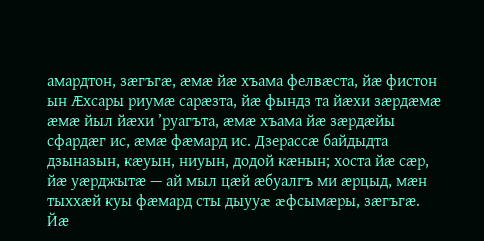амардтон, зæгъгæ, æмæ йæ хъама фелвæста, йæ фистон ын Æхсары риумæ сарæзта, йæ фындз та йæхи зæрдæмæ æмæ йыл йæхи ’руагъта, æмæ хъама йæ зæрдæйы сфардæг ис, æмæ фæмард ис. Дзерассæ байдыдта дзыназын, кæуын, ниуын, додой кæнын; хоста йæ сæр, йæ уæрджытæ — ай мыл цæй æбуалгъ ми æрцыд, мæн тыххæй куы фæмард сты дыууæ æфсымæры, зæгъгæ. Йæ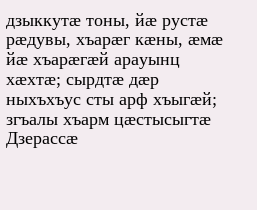дзыккутæ тоны, йæ рустæ рæдувы, хъарæг кæны, æмæ йæ хъарæгæй арауынц хæхтæ; сырдтæ дæр ныхъхъус сты арф хъыгæй; згъалы хъарм цæстысыгтæ Дзерассæ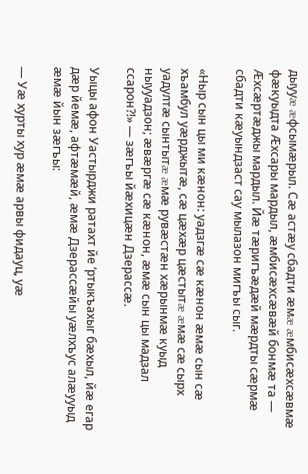дыууæ æфсымæрыл. Сæ астæу сбадти æмæ æмбисæхсæвмæ фæкуыдта Æхсары мардыл, æмбисæхсæвæй бонмæ та — Æхсæртæджы мардыл. Йæ тæригъæдæй мæрдты сæрмæ сбадти кæуындзаст сау мылазон мигъы сыг.

«Ныр сын цы ми кæнон: уадзгæ сæ кæнон æмæ сын сæ хъамбул уæрджытæ, сæ цæхæр цæстытæ æмæ сæ сырх уадултæ сынтытæ æмæ рувæстæн хæрынмæ куыд ныууадзон; æвæргæ сæ кæнон, æмæ сын цы мадзал ссарон?!» — зæгъы йæхицæн Дзерассæ.

Уыцы афон Уастырджи ратахт йе ’ртыкъахыг бæхыл, йæ егар дæр йемæ, афтæмæй, æмæ Дзерассæйы уæлхъус алæууыд æмæ йын зæгъы:

— Уæ хурты хур æмæ арвы фидауц, уæ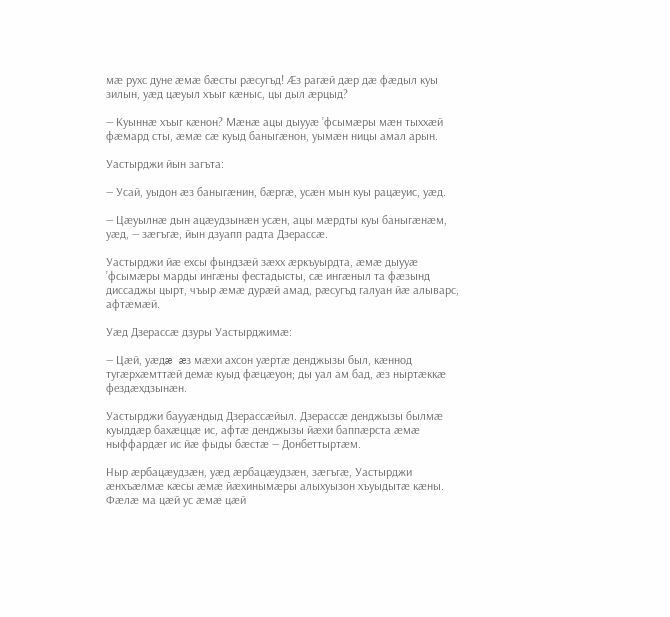мæ рухс дуне æмæ бæсты рæсугъд! Æз рагæй дæр дæ фæдыл куы зилын, уæд цæуыл хъыг кæныс, цы дыл æрцыд?

— Куыннæ хъыг кæнон? Мæнæ ацы дыууæ ’фсымæры мæн тыххæй фæмард сты, æмæ сæ куыд баныгæнон, уымæн ницы амал арын.

Уастырджи йын загъта:

— Усай, уыдон æз баныгæнин, бæргæ, усæн мын куы рацæуис, уæд.

— Цæуылнæ дын ацæудзынæн усæн, ацы мæрдты куы баныгæнæм, уæд, — зæгъгæ, йын дзуапп радта Дзерассæ.

Уастырджи йæ ехсы фындзæй зæхх æркъуырдта, æмæ дыууæ ’фсымæры марды ингæны фестадысты, сæ ингæныл та фæзынд диссаджы цырт, чъыр æмæ дурæй амад, рæсугъд галуан йæ алыварс, афтæмæй.

Уæд Дзерассæ дзуры Уастырджимæ:

— Цæй, уæдæ æз мæхи ахсон уæртæ денджызы был, кæннод тугæрхæмттæй демæ куыд фæцæуон; ды уал ам бад, æз ныртæккæ фездæхдзынæн.

Уастырджи баууæндыд Дзерассæйыл. Дзерассæ денджызы былмæ куыддæр бахæццæ ис, афтæ денджызы йæхи баппæрста æмæ ныффардæг ис йæ фыды бæстæ — Донбеттыртæм.

Ныр æрбацæудзæн, уæд æрбацæудзæн, зæгъгæ, Уастырджи æнхъæлмæ кæсы æмæ йæхинымæры алыхуызон хъуыдытæ кæны. Фæлæ ма цæй ус æмæ цæй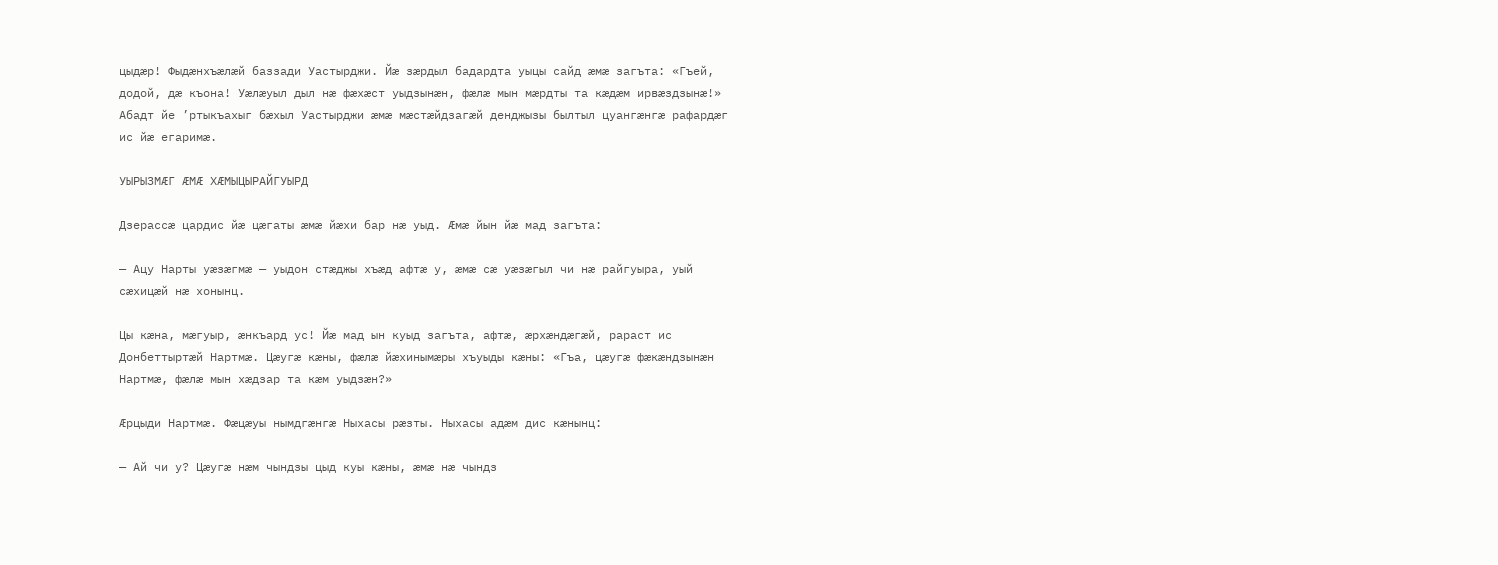цыдæр! Фыдæнхъæлæй баззади Уастырджи. Йæ зæрдыл бадардта уыцы сайд æмæ загъта: «Гъей, додой, дæ къона! Уæлæуыл дыл нæ фæхæст уыдзынæн, фæлæ мын мæрдты та кæдæм ирвæздзынæ!» Абадт йе ’ртыкъахыг бæхыл Уастырджи æмæ мæстæйдзагæй денджызы былтыл цуангæнгæ рафардæг ис йæ егаримæ.

УЫРЫЗМÆГ ÆМÆ ХÆМЫЦЫРАЙГУЫРД

Дзерассæ цардис йæ цæгаты æмæ йæхи бар нæ уыд. Æмæ йын йæ мад загъта:

— Ацу Нарты уæзæгмæ — уыдон стæджы хъæд афтæ у, æмæ сæ уæзæгыл чи нæ райгуыра, уый сæхицæй нæ хонынц.

Цы кæна, мæгуыр, æнкъард ус! Йæ мад ын куыд загъта, афтæ, æрхæндæгæй, рараст ис Донбеттыртæй Нартмæ. Цæугæ кæны, фæлæ йæхинымæры хъуыды кæны: «Гъа, цæугæ фæкæндзынæн Нартмæ, фæлæ мын хæдзар та кæм уыдзæн?»

Æрцыди Нартмæ. Фæцæуы нымдгæнгæ Ныхасы рæзты. Ныхасы адæм дис кæнынц:

— Ай чи у? Цæугæ нæм чындзы цыд куы кæны, æмæ нæ чындз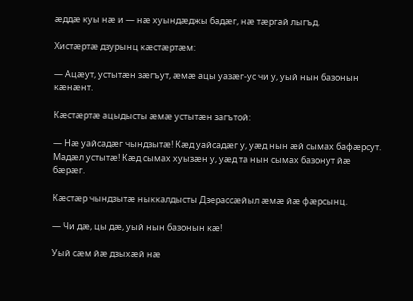æддæ куы нæ и — нæ хуындæджы бадæг, нæ тæргай лыгъд.

Хистæртæ дзурынц кæстæртæм:

— Ацæут, устытæн зæгъут, æмæ ацы уазæг-ус чи у, уый нын базонын кæнæнт.

Кæстæртæ ацыдысты æмæ устытæн загътой:

— Нæ уайсадæг чындзытæ! Кæд уайсадæг у, уæд нын æй сымах бафæрсут. Мадæл устытæ! Кæд сымах хуызæн у, уæд та нын сымах базонут йæ бæрæг.

Кæстæр чындзытæ ныккалдысты Дзерассæйыл æмæ йæ фæрсынц.

— Чи дæ, цы дæ, уый нын базонын кæ!

Уый сæм йæ дзыхæй нæ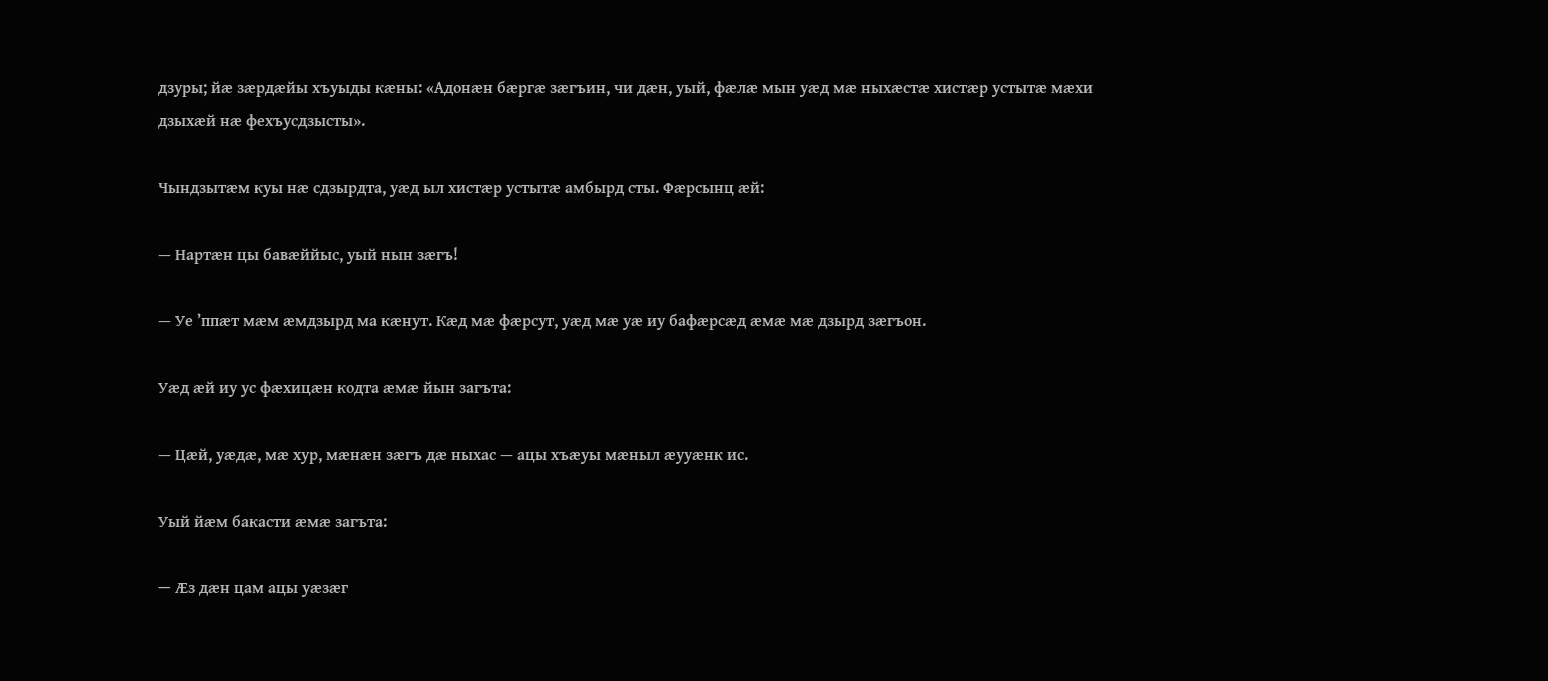дзуры; йæ зæрдæйы хъуыды кæны: «Адонæн бæргæ зæгъин, чи дæн, уый, фæлæ мын уæд мæ ныхæстæ хистæр устытæ мæхи дзыхæй нæ фехъусдзысты».

Чындзытæм куы нæ сдзырдта, уæд ыл хистæр устытæ амбырд сты. Фæрсынц æй:

— Нартæн цы бавæййыс, уый нын зæгъ!

— Уе ’ппæт мæм æмдзырд ма кæнут. Кæд мæ фæрсут, уæд мæ уæ иу бафæрсæд æмæ мæ дзырд зæгъон.

Уæд æй иу ус фæхицæн кодта æмæ йын загъта:

— Цæй, уæдæ, мæ хур, мæнæн зæгъ дæ ныхас — ацы хъæуы мæныл æууæнк ис.

Уый йæм бакасти æмæ загъта:

— Æз дæн цам ацы уæзæг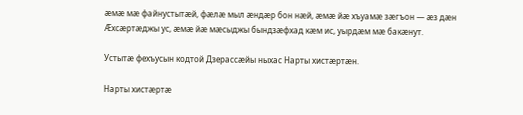æмæ мæ файнустытæй, фæлæ мыл æндæр бон нæй, æмæ йæ хъуамæ зæгъон — æз дæн Æхсæртæджы ус, æмæ йæ мæсыджы бындзæфхад кæм ис, уырдæм мæ бакæнут.

Устытæ фехъусын кодтой Дзерассæйы ныхас Нарты хистæртæн.

Нарты хистæртæ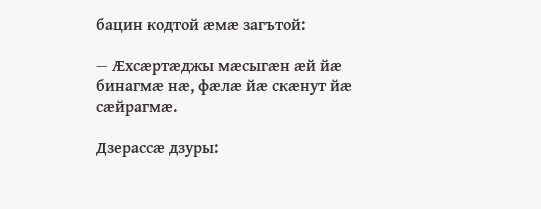бацин кодтой æмæ загътой:

— Æхсæртæджы мæсыгæн æй йæ бинагмæ нæ, фæлæ йæ скæнут йæ сæйрагмæ.

Дзерассæ дзуры: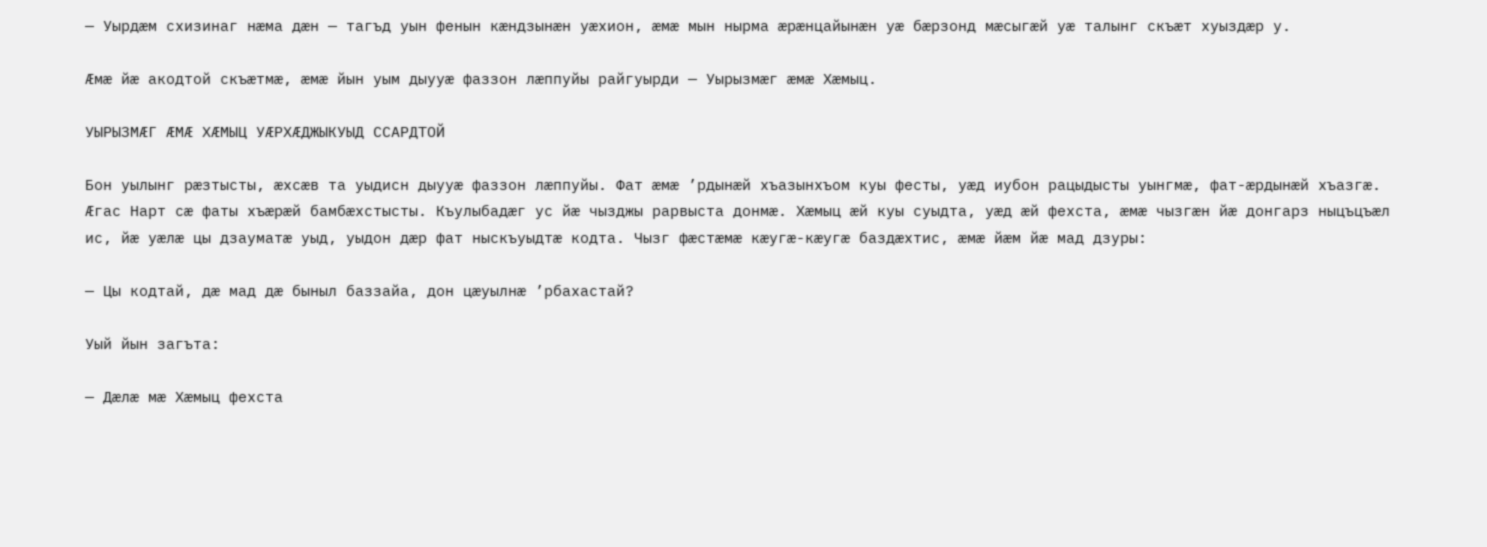— Уырдæм схизинаг нæма дæн — тагъд уын фенын кæндзынæн уæхион, æмæ мын нырма æрæнцайынæн уæ бæрзонд мæсыгæй уæ талынг скъæт хуыздæр у.

Æмæ йæ акодтой скъæтмæ, æмæ йын уым дыууæ фаззон лæппуйы райгуырди — Уырызмæг æмæ Хæмыц.

УЫРЫЗМÆГ ÆМÆ ХÆМЫЦ УÆРХÆДЖЫКУЫД ССАРДТОЙ

Бон уылынг рæзтысты, æхсæв та уыдисн дыууæ фаззон лæппуйы. Фат æмæ ’рдынæй хъазынхъом куы фесты, уæд иубон рацыдысты уынгмæ, фат-æрдынæй хъазгæ. Æгас Нарт сæ фаты хъæрæй бамбæхстысты. Къулыбадæг ус йæ чызджы рарвыста донмæ. Хæмыц æй куы суыдта, уæд æй фехста, æмæ чызгæн йæ донгарз ныцъцъæл ис, йæ уæлæ цы дзауматæ уыд, уыдон дæр фат ныскъуыдтæ кодта. Чызг фæстæмæ кæугæ-кæугæ баздæхтис, æмæ йæм йæ мад дзуры:

— Цы кодтай, дæ мад дæ быныл баззайа, дон цæуылнæ ’рбахастай?

Уый йын загъта:

— Дæлæ мæ Хæмыц фехста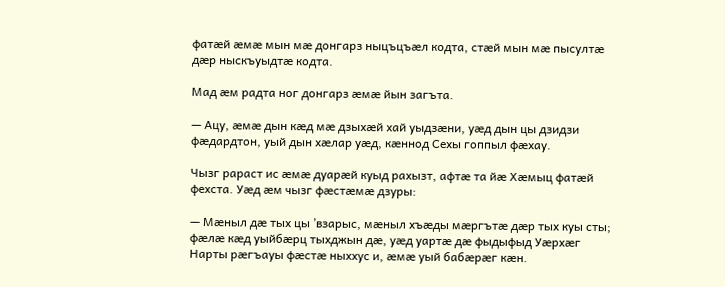фатæй æмæ мын мæ донгарз ныцъцъæл кодта, стæй мын мæ пысултæ дæр ныскъуыдтæ кодта.

Мад æм радта ног донгарз æмæ йын загъта.

— Ацу, æмæ дын кæд мæ дзыхæй хай уыдзæни, уæд дын цы дзидзи фæдардтон, уый дын хæлар уæд, кæннод Сехы гоппыл фæхау.

Чызг рараст ис æмæ дуарæй куыд рахызт, афтæ та йæ Хæмыц фатæй фехста. Уæд æм чызг фæстæмæ дзуры:

— Мæныл дæ тых цы ’взарыс, мæныл хъæды мæргътæ дæр тых куы сты; фæлæ кæд уыйбæрц тыхджын дæ, уæд уартæ дæ фыдыфыд Уæрхæг Нарты рæгъауы фæстæ ныххус и, æмæ уый бабæрæг кæн.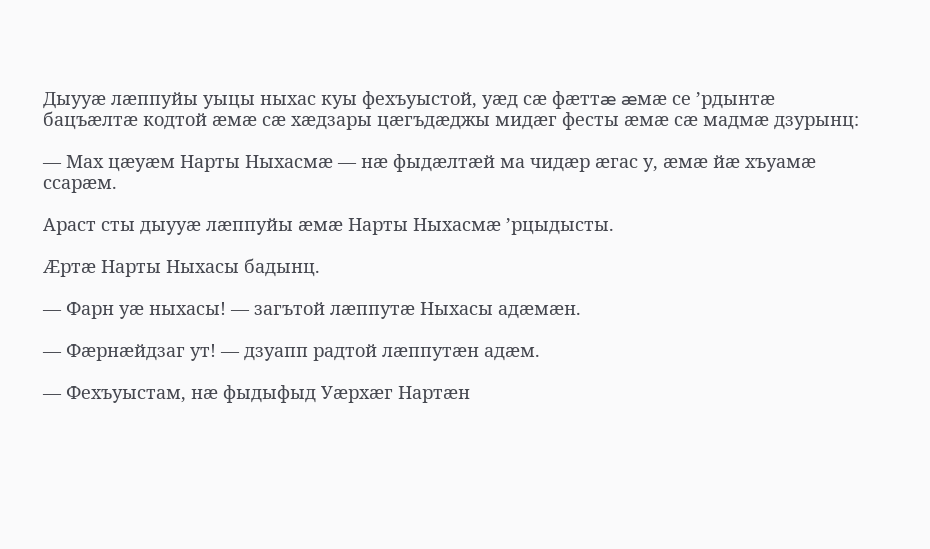Дыууæ лæппуйы уыцы ныхас куы фехъуыстой, уæд сæ фæттæ æмæ се ’рдынтæ бацъæлтæ кодтой æмæ сæ хæдзары цæгъдæджы мидæг фесты æмæ сæ мадмæ дзурынц:

— Мах цæуæм Нарты Ныхасмæ — нæ фыдæлтæй ма чидæр æгас у, æмæ йæ хъуамæ ссарæм.

Араст сты дыууæ лæппуйы æмæ Нарты Ныхасмæ ’рцыдысты.

Æртæ Нарты Ныхасы бадынц.

— Фарн уæ ныхасы! — загътой лæппутæ Ныхасы адæмæн.

— Фæрнæйдзаг ут! — дзуапп радтой лæппутæн адæм.

— Фехъуыстам, нæ фыдыфыд Уæрхæг Нартæн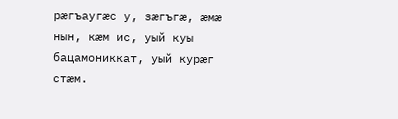рæгъаугæс у, зæгъгæ, æмæ нын, кæм ис, уый куы бацамониккат, уый курæг стæм.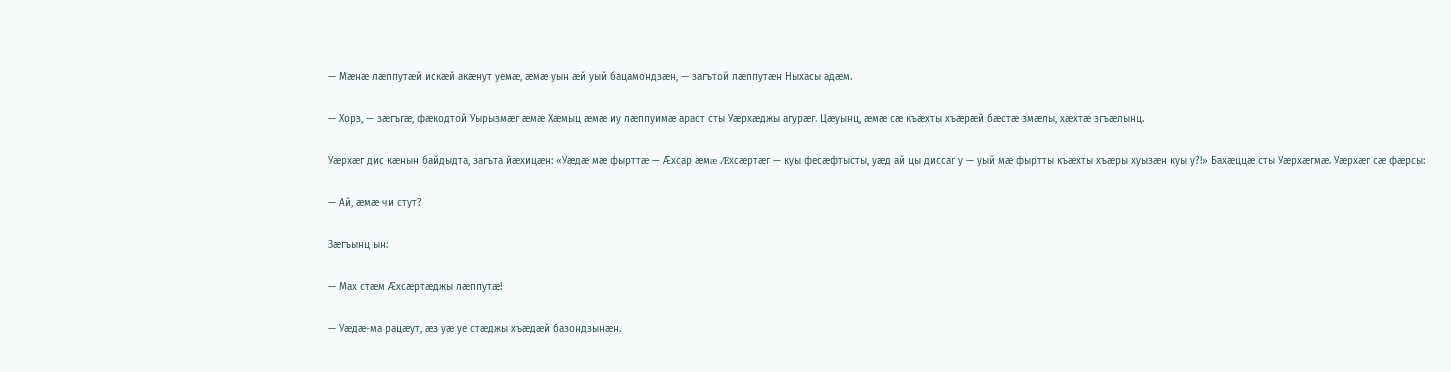— Мæнæ лæппутæй искæй акæнут уемæ, æмæ уын æй уый бацамондзæн, — загътой лæппутæн Ныхасы адæм.

— Хорз, — зæгъгæ, фæкодтой Уырызмæг æмæ Хæмыц æмæ иу лæппуимæ араст сты Уæрхæджы агурæг. Цæуынц, æмæ сæ къæхты хъæрæй бæстæ змæлы, хæхтæ згъæлынц.

Уæрхæг дис кæнын байдыдта, загъта йæхицæн: «Уæдæ мæ фырттæ — Æхсар æмæ Æхсæртæг — куы фесæфтысты, уæд ай цы диссаг у — уый мæ фыртты къæхты хъæры хуызæн куы у?!» Бахæццæ сты Уæрхæгмæ. Уæрхæг сæ фæрсы:

— Ай, æмæ чи стут?

Зæгъынц ын:

— Мах стæм Æхсæртæджы лæппутæ!

— Уæдæ-ма рацæут, æз уæ уе стæджы хъæдæй базондзынæн.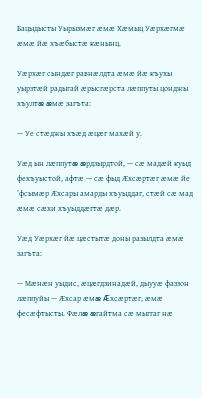Бацыдысты Уырызмæг æмæ Хæмыц Уæрхæгмæ æмæ йæ хъæбыстæ кæнынц.

Уæрхæг сындæг равнæлдта æмæ йæ къухы уырзтæй радыгай æрысгæрста лæппуты цонджы хъултæ æмæ загъта:

— Уе стæджы хъæд æцæг махæй у.

Уæд ын лæппутæ æрдзырдтой, — сæ мадæй куыд фехъуыстой, афтæ — сæ фыд Æхсæртæг æмæ йе ’фсымæр Æхсары амарды хъуыддаг, стæй сæ мад æмæ сæхи хъуыддæгтæ дæр.

Уæд Уæрхæг йæ цæстытæ доны разылдта æмæ загъта:

— Мæнæн уыдис, æцæгдзинадæй, дыууæ фаззон лæппуйы — Æхсар æмæ Æхсæртæг, æмæ фесæфтысты. Фæлæ æгайтма сæ мыггаг нæ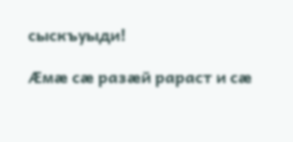сыскъуыди!

Æмæ сæ разæй рараст и сæ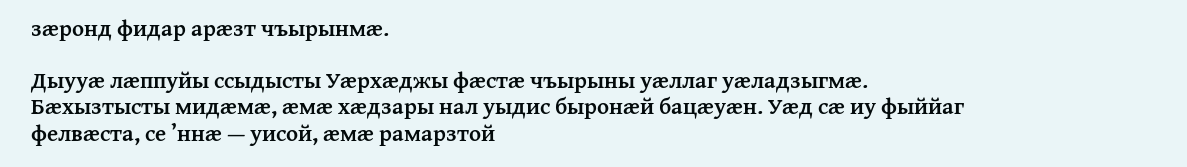зæронд фидар арæзт чъырынмæ.

Дыууæ лæппуйы ссыдысты Уæрхæджы фæстæ чъырыны уæллаг уæладзыгмæ. Бæхызтысты мидæмæ, æмæ хæдзары нал уыдис быронæй бацæуæн. Уæд сæ иу фыййаг фелвæста, се ’ннæ — уисой, æмæ рамарзтой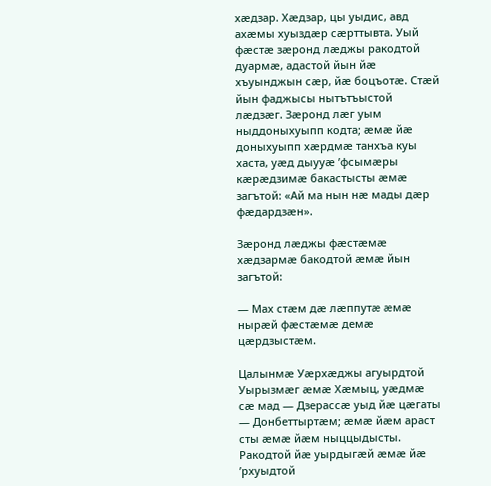хæдзар. Хæдзар, цы уыдис, авд ахæмы хуыздæр сæрттывта. Уый фæстæ зæронд лæджы ракодтой дуармæ, адастой йын йæ хъуынджын сæр, йæ боцъотæ. Стæй йын фаджысы нытътъыстой лæдзæг. Зæронд лæг уым ныддоныхуыпп кодта; æмæ йæ доныхуыпп хæрдмæ танхъа куы хаста, уæд дыууæ ’фсымæры кæрæдзимæ бакастысты æмæ загътой: «Ай ма нын нæ мады дæр фæдардзæн».

Зæронд лæджы фæстæмæ хæдзармæ бакодтой æмæ йын загътой:

— Мах стæм дæ лæппутæ æмæ нырæй фæстæмæ демæ цæрдзыстæм.

Цалынмæ Уæрхæджы агуырдтой Уырызмæг æмæ Хæмыц, уæдмæ сæ мад — Дзерассæ уыд йæ цæгаты — Донбеттыртæм; æмæ йæм араст сты æмæ йæм ныццыдысты. Ракодтой йæ уырдыгæй æмæ йæ ’рхуыдтой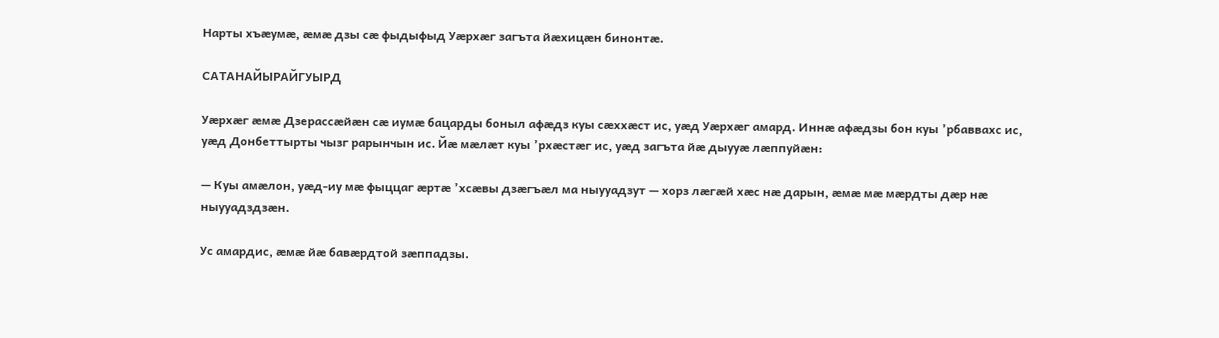Нарты хъæумæ, æмæ дзы сæ фыдыфыд Уæрхæг загъта йæхицæн бинонтæ.

САТАНАЙЫРАЙГУЫРД

Уæрхæг æмæ Дзерассæйæн сæ иумæ бацарды боныл афæдз куы сæххæст ис, уæд Уæрхæг амард. Иннæ афæдзы бон куы ’рбаввахс ис, уæд Донбеттырты чызг рарынчын ис. Йæ мæлæт куы ’рхæстæг ис, уæд загъта йæ дыууæ лæппуйæн:

— Куы амæлон, уæд-иу мæ фыццаг æртæ ’хсæвы дзæгъæл ма ныууадзут — хорз лæгæй хæс нæ дарын, æмæ мæ мæрдты дæр нæ ныууадздзæн.

Ус амардис, æмæ йæ бавæрдтой зæппадзы.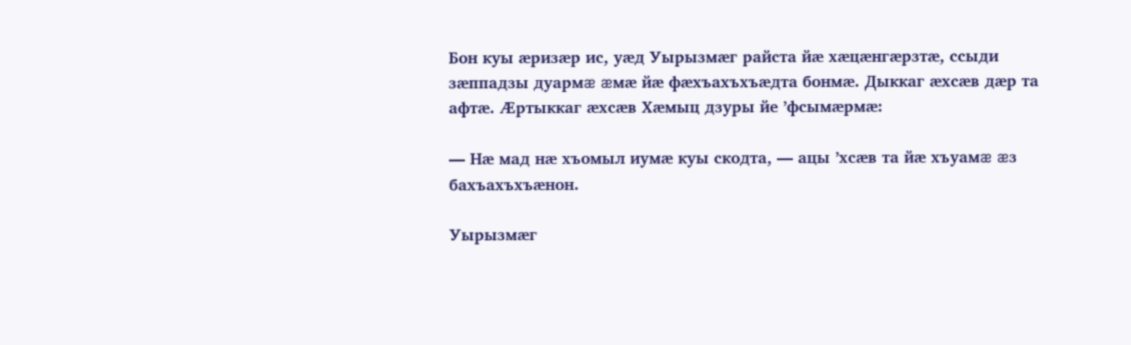Бон куы æризæр ис, уæд Уырызмæг райста йæ хæцæнгæрзтæ, ссыди зæппадзы дуармæ æмæ йæ фæхъахъхъæдта бонмæ. Дыккаг æхсæв дæр та афтæ. Æртыккаг æхсæв Хæмыц дзуры йе ’фсымæрмæ:

— Нæ мад нæ хъомыл иумæ куы скодта, — ацы ’хсæв та йæ хъуамæ æз бахъахъхъæнон.

Уырызмæг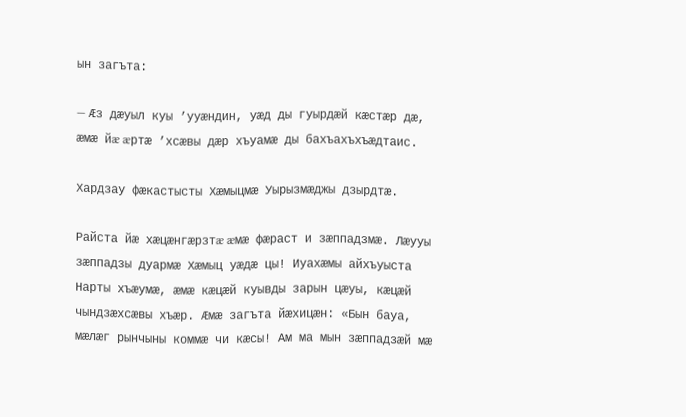ын загъта:

— Æз дæуыл куы ’ууæндин, уæд ды гуырдæй кæстæр дæ, æмæ йæ æртæ ’хсæвы дæр хъуамæ ды бахъахъхъæдтаис.

Хардзау фæкастысты Хæмыцмæ Уырызмæджы дзырдтæ.

Райста йæ хæцæнгæрзтæ æмæ фæраст и зæппадзмæ. Лæууы зæппадзы дуармæ Хæмыц уæдæ цы! Иуахæмы айхъуыста Нарты хъæумæ, æмæ кæцæй куывды зарын цæуы, кæцæй чындзæхсæвы хъæр. Æмæ загъта йæхицæн: «Бын бауа, мæлæг рынчыны коммæ чи кæсы! Ам ма мын зæппадзæй мæ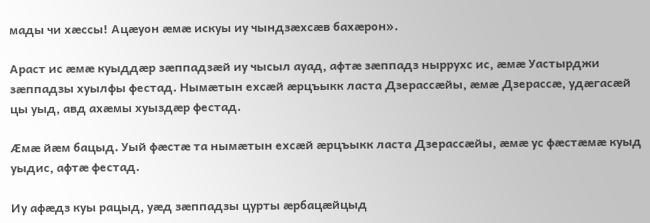мады чи хæссы! Ацæуон æмæ искуы иу чындзæхсæв бахæрон».

Араст ис æмæ куыддæр зæппадзæй иу чысыл ауад, афтæ зæппадз ныррухс ис, æмæ Уастырджи зæппадзы хуылфы фестад. Нымæтын ехсæй æрцъыкк ласта Дзерассæйы, æмæ Дзерассæ, удæгасæй цы уыд, авд ахæмы хуыздæр фестад.

Æмæ йæм бацыд. Уый фæстæ та нымæтын ехсæй æрцъыкк ласта Дзерассæйы, æмæ ус фæстæмæ куыд уыдис, афтæ фестад.

Иу афæдз куы рацыд, уæд зæппадзы цурты æрбацæйцыд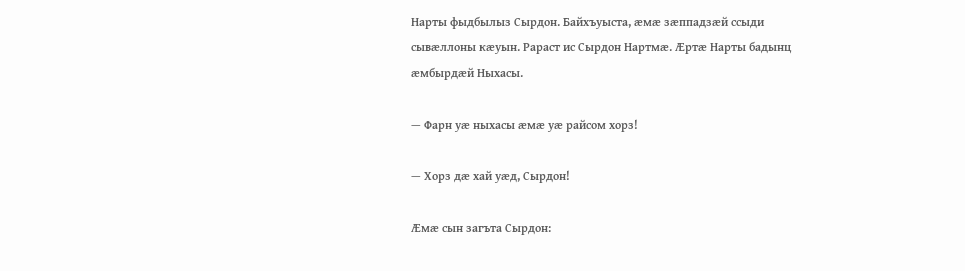Нарты фыдбылыз Сырдон. Байхъуыста, æмæ зæппадзæй ссыди сывæллоны кæуын. Рараст ис Сырдон Нартмæ. Æртæ Нарты бадынц æмбырдæй Ныхасы.

— Фарн уæ ныхасы æмæ уæ райсом хорз!

— Хорз дæ хай уæд, Сырдон!

Æмæ сын загъта Сырдон: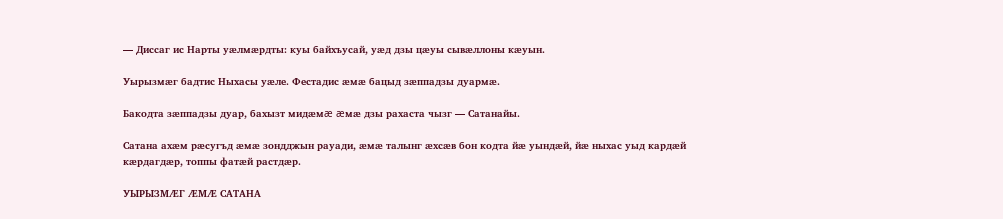— Диссаг ис Нарты уæлмæрдты: куы байхъусай, уæд дзы цæуы сывæллоны кæуын.

Уырызмæг бадтис Ныхасы уæле. Фестадис æмæ бацыд зæппадзы дуармæ.

Бакодта зæппадзы дуар, бахызт мидæмæ æмæ дзы рахаста чызг — Сатанайы.

Сатана ахæм рæсугъд æмæ зондджын рауади, æмæ талынг æхсæв бон кодта йæ уындæй, йæ ныхас уыд кардæй кæрдагдæр, топпы фатæй растдæр.

УЫРЫЗМÆГ ÆМÆ САТАНА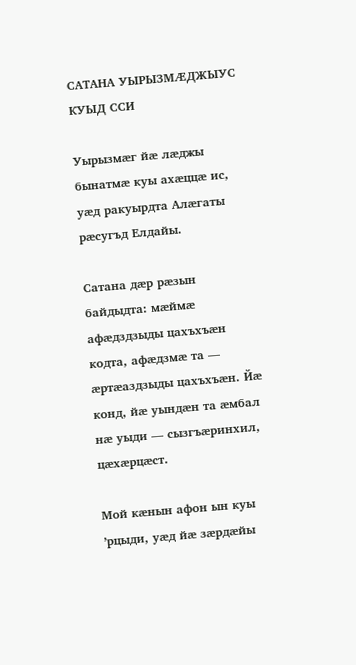САТАНА УЫРЫЗМÆДЖЫУС КУЫД ССИ

Уырызмæг йæ лæджы бынатмæ куы ахæццæ ис, уæд ракуырдта Алæгаты рæсугъд Елдайы.

Сатана дæр рæзын байдыдта: мæймæ афæдздзыды цахъхъæн кодта, афæдзмæ та — æртæаздзыды цахъхъæн. Йæ конд, йæ уындæн та æмбал нæ уыди — сызгъæринхил, цæхæрцæст.

Мой кæнын афон ын куы ’рцыди, уæд йæ зæрдæйы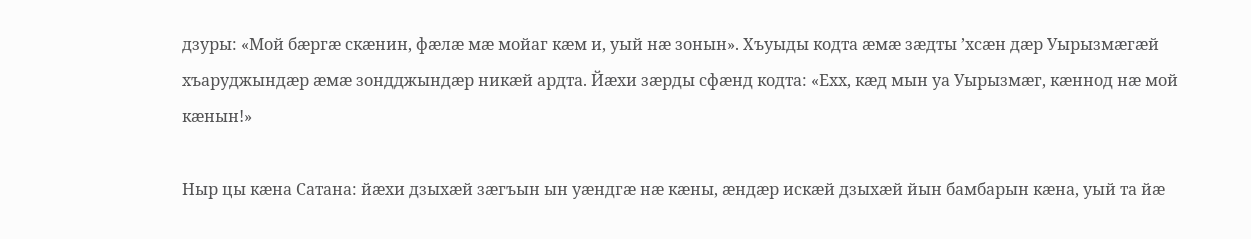дзуры: «Мой бæргæ скæнин, фæлæ мæ мойаг кæм и, уый нæ зонын». Хъуыды кодта æмæ зæдты ’хсæн дæр Уырызмæгæй хъаруджындæр æмæ зондджындæр никæй ардта. Йæхи зæрды сфæнд кодта: «Ехх, кæд мын уа Уырызмæг, кæннод нæ мой кæнын!»

Ныр цы кæна Сатана: йæхи дзыхæй зæгъын ын уæндгæ нæ кæны, æндæр искæй дзыхæй йын бамбарын кæна, уый та йæ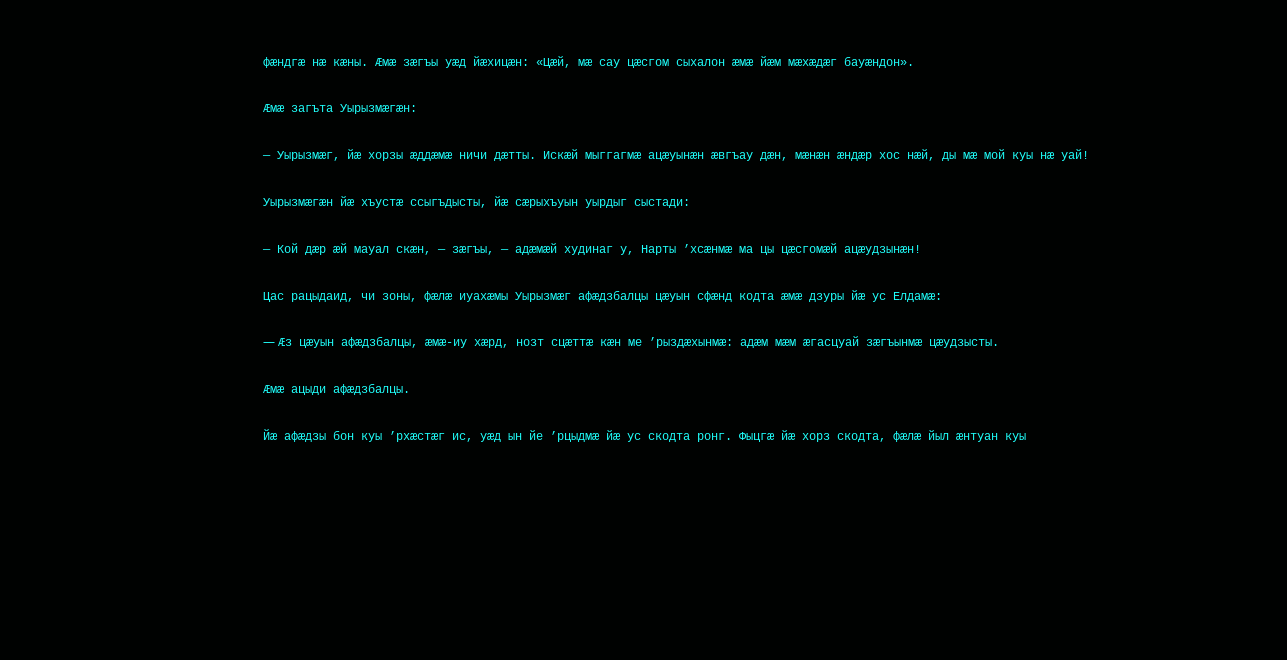фæндгæ нæ кæны. Æмæ зæгъы уæд йæхицæн: «Цæй, мæ сау цæсгом сыхалон æмæ йæм мæхæдæг бауæндон».

Æмæ загъта Уырызмæгæн:

— Уырызмæг, йæ хорзы æддæмæ ничи дæтты. Искæй мыггагмæ ацæуынæн æвгъау дæн, мæнæн æндæр хос нæй, ды мæ мой куы нæ уай!

Уырызмæгæн йæ хъустæ ссыгъдысты, йæ сæрыхъуын уырдыг сыстади:

— Кой дæр æй мауал скæн, — зæгъы, — адæмæй худинаг у, Нарты ’хсæнмæ ма цы цæсгомæй ацæудзынæн!

Цас рацыдаид, чи зоны, фæлæ иуахæмы Уырызмæг афæдзбалцы цæуын сфæнд кодта æмæ дзуры йæ ус Елдамæ:

— Æз цæуын афæдзбалцы, æмæ-иу хæрд, нозт сцæттæ кæн ме ’рыздæхынмæ: адæм мæм æгасцуай зæгъынмæ цæудзысты.

Æмæ ацыди афæдзбалцы.

Йæ афæдзы бон куы ’рхæстæг ис, уæд ын йе ’рцыдмæ йæ ус скодта ронг. Фыцгæ йæ хорз скодта, фæлæ йыл æнтуан куы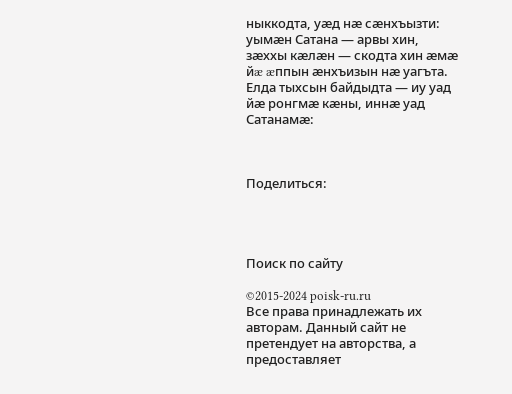ныккодта, уæд нæ сæнхъызти: уымæн Сатана — арвы хин, зæххы кæлæн — скодта хин æмæ йæ æппын æнхъизын нæ уагъта. Елда тыхсын байдыдта — иу уад йæ ронгмæ кæны, иннæ уад Сатанамæ:



Поделиться:




Поиск по сайту

©2015-2024 poisk-ru.ru
Все права принадлежать их авторам. Данный сайт не претендует на авторства, а предоставляет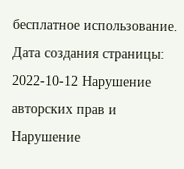бесплатное использование.
Дата создания страницы: 2022-10-12 Нарушение авторских прав и Нарушение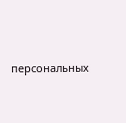персональных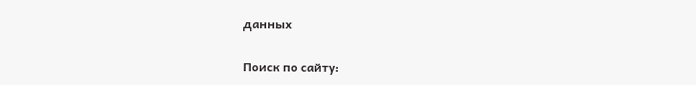данных


Поиск по сайту: